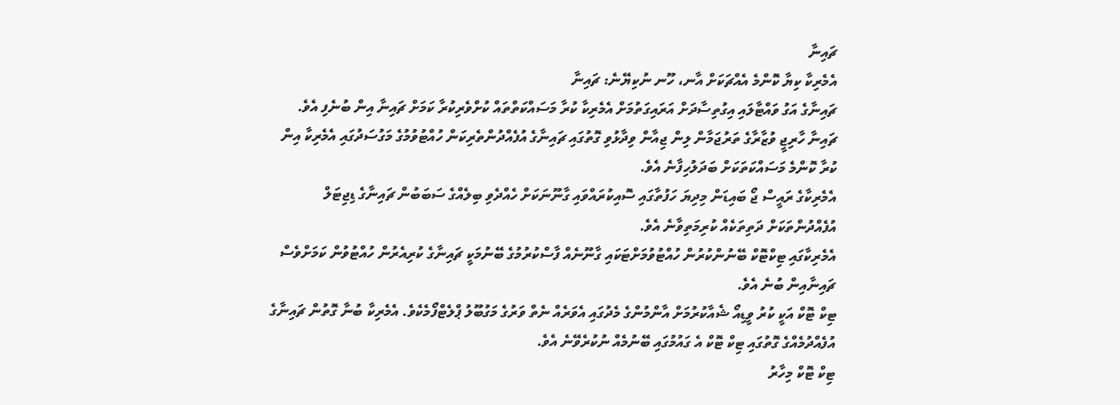ޗައިނާ
އެމެރިކާ ކިޔާ ކޮންމެ އެއްޗަކަށް އާނ، ހޫނ ނުކިޔޭނެ: ޗައިނާ
ޗައިނާގެ އަގު ވައްޓާލައި އިގުތިސާދަށް އަރައިގަތުމަށް އެމެރިކާ ކުރާ މަސައްކަތްތައް ކުށްވެރިކުރާ ކަމަށް ޗައިނާ އިން ބުނެފި އެވެ.
ޗައިނާ ހާރިޖީ ވުޒާރާގެ ތަރުޖަމާން ލިން ޖިއާން ވިދާޅުވި ގޮތުގައި ޗައިނާގެ އުފެއްދުންތެރިކަން ހުއްޓުވުމުގެ މަގުސަދުގައި އެމެރިކާ އިން ކުރާ ކޮންމެ މަސައްކަތަކަށް ބަދަލުހިފާނެ އެވެ.
އެމެރިކާގެ ރައީސް ޖޯ ބައިޑަން މިދިޔަ ހަފުތާގައި ސޮއިކުރައްވައި ގާނޫނަކަށް ހެއްދެވި ބިލެއްގެ ސަބަބުން ޗައިނާގެ ޑިޖިޓަލް އުފެއްދުންތަކަށް ދަތިތަކެއް ކުރިމަތިވާނެ އެވެ.
އެމެރިކާގައި ޓިކްޓޮކް ބޭނުންކުރުން ހުއްޓުވުމަށްޓަކައި ގާނޫނެއް ފާސްކުރުމުގެ ބޭނުމަކީ ޗައިނާގެ ކުރިއެރުން ހުއްޓުވުން ކަމަށްވެސް ޗައިނާއިން ބުނެ އެވެ.
ޓިކް ޓޮކް އަކީ ކުރު ވީޑިއޯ ޝެއާކުރުމަށް އާންމުންގެ މެދުގައި އެވަރެއް ނެތް ވަރުގެ މަގުބޫލު ޕްލެޓްފޯމެކެވެ. އެމެރިކާ ބުނާ ގޮތުން ޗައިނާގެ އުފެއްދުމެއްގެ ގޮތުގައި ޓިކް ޓޮކް އެ ގައުމުގައި ބޭނުމެއް ނުކުރެވޭނެ އެވެ.
ޓިކް ޓޮކް މިހާރު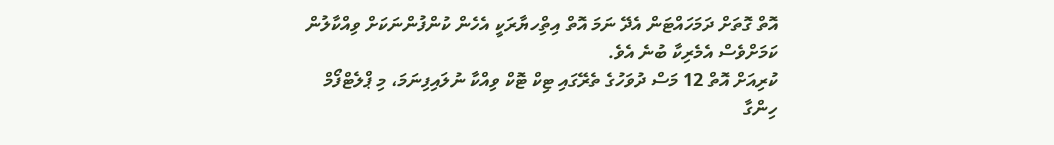އޮތް ގޮތަށް ދަމަހައްޓަން އެދޭ ނަމަ އޮތް އިތިްހޔާރަކީ އެހެން ކުންފުންނަކަށް ވިއްކާލުން ކަމަށްވެސް އެމެރިކާ ބުނެ އެވެ.
ކުރިއަށް އޮތް 12 މަސް ދުވަހުގެ ތެރޭގައި ޓިކް ޓޮކް ވިއްކާ ނުލައިފިނަމަ، މި ޕްލެޓްފޯމް ހިންގާ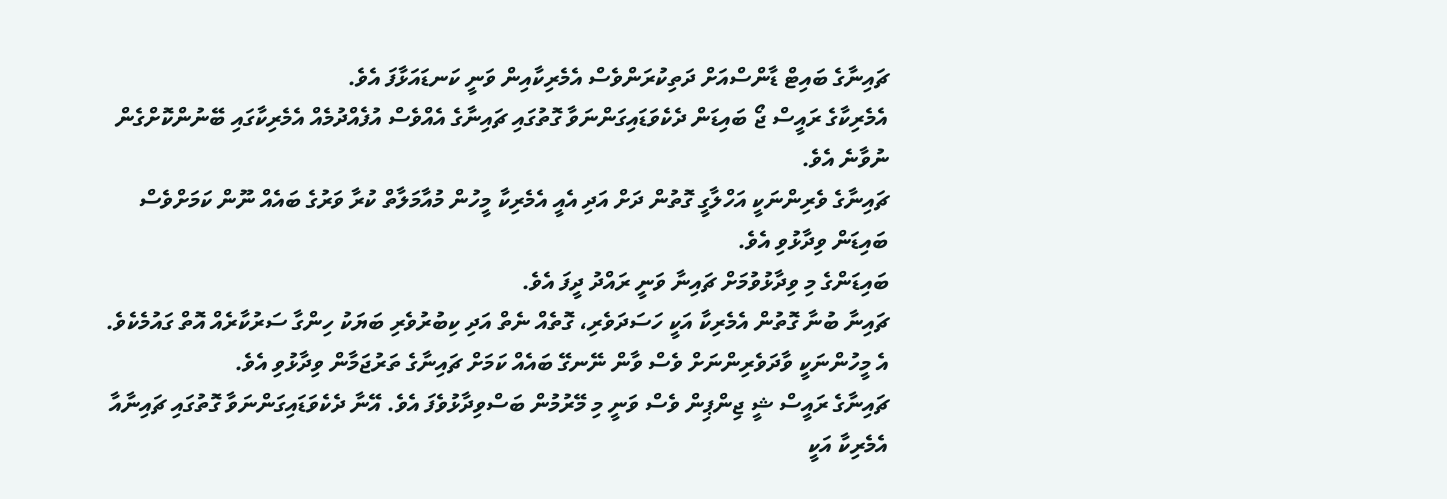ޗައިނާގެ ބައިޓް ޑާންސްއަށް ދަތިކުރަންވެސް އެމެރިކާއިން ވަނީ ކަނޑައަޅާފަ އެވެ.
އެމެރިކާގެ ރައީސް ޖޯ ބައިޑަން ދެކެވަޑައިގަންނަވާ ގޮތުގައި ޗައިނާގެ އެއްވެސް އުފެއްދުމެއް އެމެރިކާގައި ބޭނުންކޮށްގެން ނުވާނެ އެވެ.
ޗައިނާގެ ވެރިންނަކީ އަހްލާގީ ގޮތުން ދަށް އަދި އެއީ އެމެރިކާ މީހުން މުއާމަލާތް ކުރާ ވަރުގެ ބައެއް ނޫން ކަމަށްވެސް ބައިޑަން ވިދާޅުވި އެވެ.
ބައިޑަންގެ މި ވިދާޅުވުމަށް ޗައިނާ ވަނީ ރައްދު ދީފަ އެވެ.
ޗައިނާ ބުނާ ގޮތުން އެމެރިކާ އަކީ ހަސަދަވެރި، ގޮތެއް ނެތް އަދި ކިބުރުވެރި ބަޔަކު ހިންގާ ސަރުކާރެއް އޮތް ގައުމެކެވެ. އެ މީހުންނަކީ ވާދަވެރިންނަށް ވެސް ވާން ނޭނގޭ ބައެއް ކަމަށް ޗައިނާގެ ތަރުޖަމާން ވިދާޅުވި އެވެ.
ޗައިނާގެ ރައީސް ޝީ ޖިންޕިން ވެސް ވަނީ މި މޭރުމުން ބަސްވިދާޅުވެފަ އެވެ. އޭނާ ދެކެވަޑައިގަންނަވާ ގޮތުގައި ޗައިނާއާ އެމެރިކާ އަކީ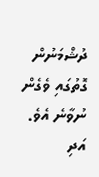ދުޝްމަނުން ގޮތުގައި ވެގެން ނުވާނެ އެވެ. އަދި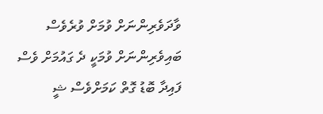ވާދަވެރިންނަށް ވުމަށް ވުރެވެސް ބައިވެރިންނަށް ވުމަކީ ދެ ގައުމަށް ވެސް ފައިދާ ބޮޑު ގޮތް ކަމަށްވެސް ޝީ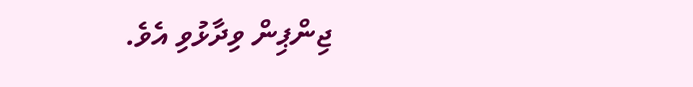ޖިންޕިން ވިދާޅުވި އެވެ.